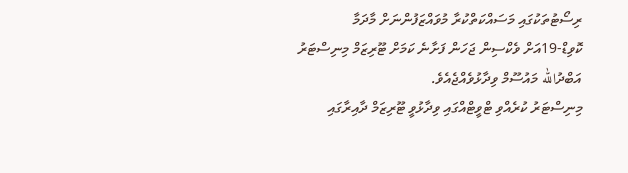ރިސޯޓުތަކުގައި މަސައްކަތްކުރާ މުވައްޒަފުންނަށް މާދަމާ ކޮވިޑް-19އަށް ވެކްސިން ޖަހަން ފަށާނެ ކަމަށް ޓޫރިޒަމް މިނިސްޓަރު އަބްދުالله މައުސޫމް ވިދާޅުވެއްޖެއެވެ.
މިނިސްޓަރު ކުރެއްވި ޓްވީޓްއްގައި ވިދާޅުވީ ޓޫރިޒަމް ދާއިރާގައި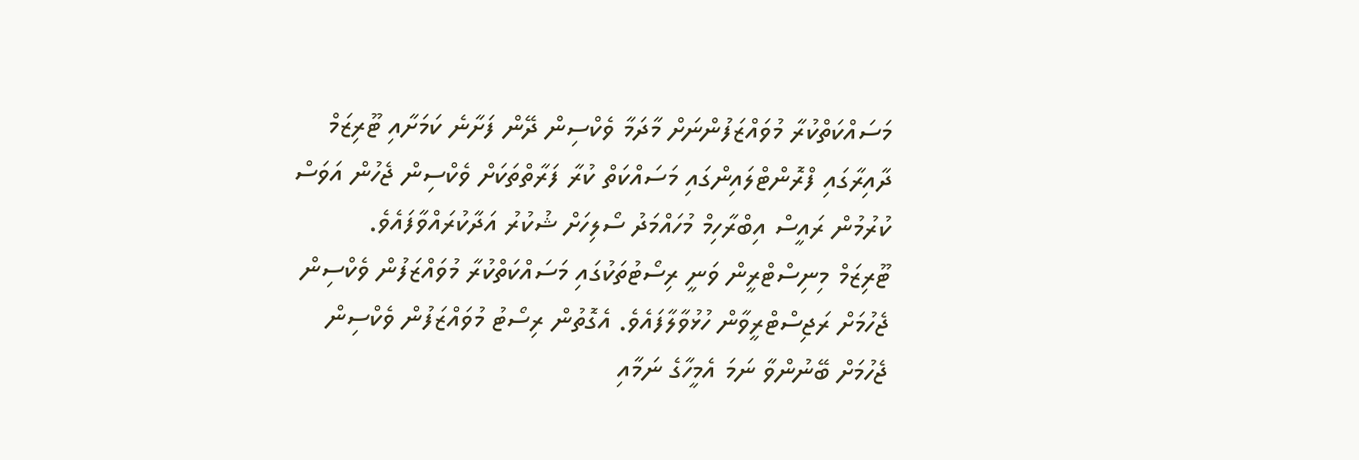މަސައްކަތްކުރާ މުވައްޒަފުންނަށް މާދަމާ ވެކްސިން ދޭން ފަށާނެ ކަމަށާއި ޓޫރިޒަމް ދާއިރާގައި ފްރޮންޓްލައިންގައި މަސައްކަތް ކުރާ ފަރާތްތަކަށް ވެކްސިން ޖެހުން އަވަސް ކުރުމުން ރައީސް އިބްރާހިމް މުހައްމަދު ސޯލިހަށް ޝުކުރު އަދާކުރައްވާފައެވެ.
ޓޫރިޒަމް މިނިސްޓްރީން ވަނީ ރިސޯޓުތަކުގައި މަސައްކަތްކުރާ މުވައްޒަފުން ވެކްސިން ޖެހުމަށް ރަޖިސްޓްރީވާން ހުޅުވާލާފައެވެ. އެގޮތުން ރިސޯޓު މުވައްޒަފުން ވެކްސިން ޖެހުމަށް ބޭނުންވާ ނަމަ އެމީހާގެ ނަމާއި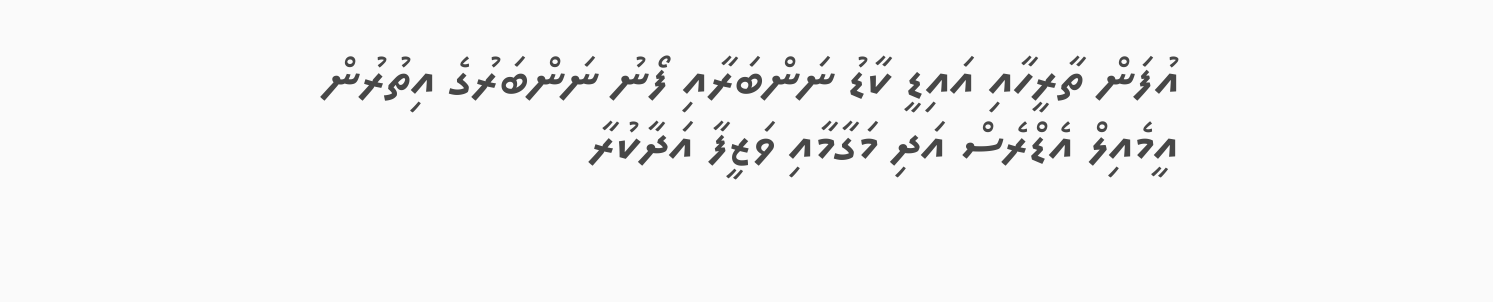އުފަން ތާރީހާއި އައިޑީ ކާޑު ނަންބަރާއި ފޯނު ނަންބަރުގެ އިތުރުން އީމެއިލް އެޑްރެސް އަދި މަގާމާއި ވަޒީފާ އަދާކުރާ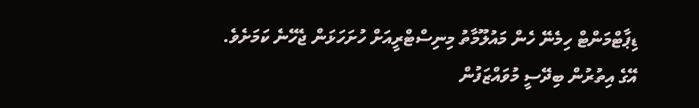ޑިޕާޓްމަންޓް ހިމެނޭ ހެން މައުލޫމާތު މިނިސްޓްރީއަށް ހުށަހަޅަން ޖެހޭނެ ކަމަށެވެ.
އޭގެ އިތުރުން ބިދޭސީ މުވައްޒަފުން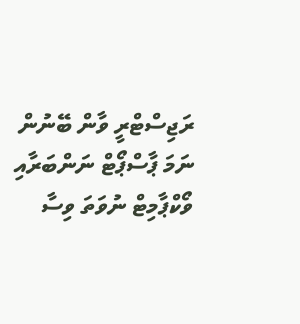ރަޖިސްޓްރީ ވާން ބޭނުން ނަމަ ޕާސްޕޯޓް ނަންބަރާއި ވޯކްޕާމިޓް ނުވަތަ ވިސާ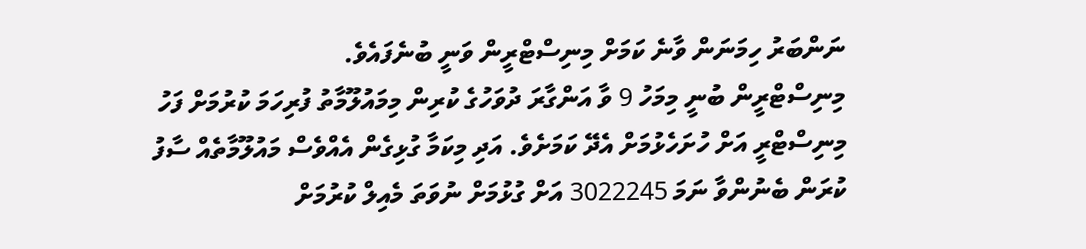ނަންބަރު ހިމަނަން ވާނެ ކަމަށް މިނިސްޓްރީން ވަނީ ބުނެފައެވެ.
މިނިސްޓްރީން ބުނީ މިމަހު 9 ވާ އަންގާރަ ދުވަހުގެ ކުރިން މިމައުލޫމާތު ފުރިހަމަ ކުރުމަށް ފަހު މިނިސްޓްރީ އަށް ހުށަހެޅުމަށް އެދޭ ކަމަށެވެ. އަދި މިކަމާ ގުޅިގެން އެއްވެސް މައުލޫމާތެއް ސާފު ކުރަން ބެނުންވާ ނަމަ 3022245 އަށް ގުޅުމަށް ނުވަތަ މެއިލް ކުރުމަށް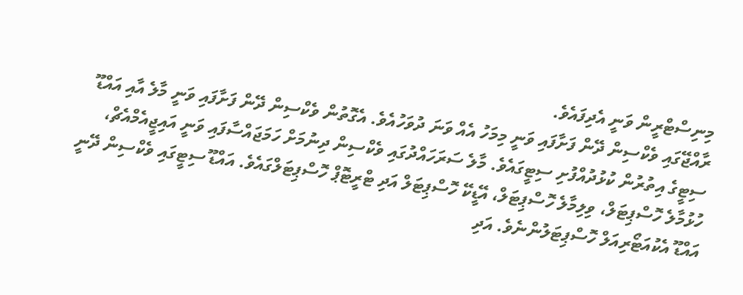މިނިސްޓްރީން ވަނީ އެދިފައެވެ.
ރާއްޖޭގައި ވެކްސިން ދޭން ފަށާފައި ވަނީ މިމަހު އެއް ވަނަ ދުވަހުއެވެ. އެގޮތުން ވެކްސިން ދޭން ފަށާފައި ވަނީ މާލެ އާއި އައްޑޫ ސިޓީގެ އިތުރުން ކުޅުދުއްފުށި ސިޓީގައެވެ. މާލެ ސަރަހައްދުގައި ވެކްސިން ދިނުމަށް ހަމަޖައްސާފައި ވަނީ އައިޖީއެމްއެޗް، ހުޅުމާލެ ހޮސްޕިޓަލް، ވިލިމާލެ ހޮސްޕިޓަލް، އޭޑީކޭ ހޮސްޕިޓަލް އަދި ޓްރީޓޮޕް ހޮސްޕިޓަލްގައެވެ. އައްޑޫ ސިޓީގައި ވެކްސިން ދޭނީ އައްޑޫ އެކުއަޓޯރިއަލް ހޮސްޕިޓަލުންނެވެ. އަދި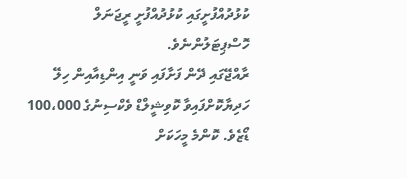ކުޅުދުއްފުށީގައި ކުޅުދުއްފުށީ ރީޖަނަލް ހޮސްޕިޓަލުންނެވެ.
ރާއްޖޭގައި ދޭން ފަށާފައި ވަނީ އިންޑިއާއިން ހިލޭ ހަދިޔާކޮށްފައިވާ ކޮވިޝީލްޑް ވެކްސިނުގެ 100،000 ޑޯޒެވެ. ކޮންމެ މީހަކަށް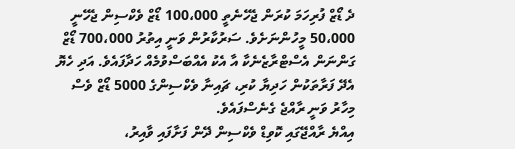ދެ ޑޯޒް ފުރިހަމަ ކުރަން ޖެހޭނެތީ 100،000 ޑޯޒް ވެކްސިން ޖެހޭނީ 50،000 މީހުންނަށެވެ. ސަރުކާރުން ވަނީ އިތުރު 700،000 ޑޯޒް ގަންނަން އެސްޓްރާޒެނެކާ އާ އެކު އެއްބަސްވުމެއް ހަދާފައެވެ. އަދި ހެޔޮ އެދޭ ފަރާތަކުން ހަދިޔާ ކުރި، ޗައިނާ ވެކްސިންގެ 5000 ޑޯޒް ވެސް މިހާރު ވަނީ ރާއްޖެ ގެނެސްފައެވެ.
އިއްޔެ ރާއްޖޭގައި ކޮވިޑް ވެކްސިން ދޭން ފަށާފައި ވާއިރު،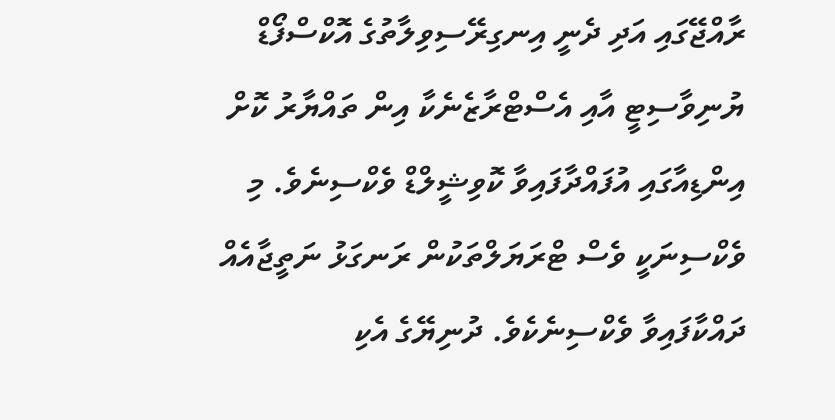ރާއްޖޭގައި އަދި ދެނީ އިނގިރޭސިވިލާތުގެ އޮކްސްފޯޑް ޔުނިވާސިޓީ އާއި އެސްޓްރާޒެނެކާ އިން ތައްޔާރު ކޮށް އިންޑިއާގައި އުފައްދާފައިވާ ކޮވިޝީލްޑް ވެކްސިނެވެ. މި ވެކްސިނަކީ ވެސް ޓްރަޔަލްތަކުން ރަނގަޅު ނަތީޖާއެއް ދައްކާފައިވާ ވެކްސިނެކެވެ. ދުނިޔޭގެ އެކި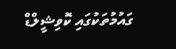ގައުމުތަކުގައި ކޮވިޝީލްޑް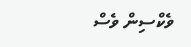ވެކްސިން ވެސް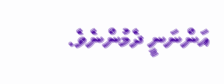އަންނަނީ ދެމުންނެވެ.